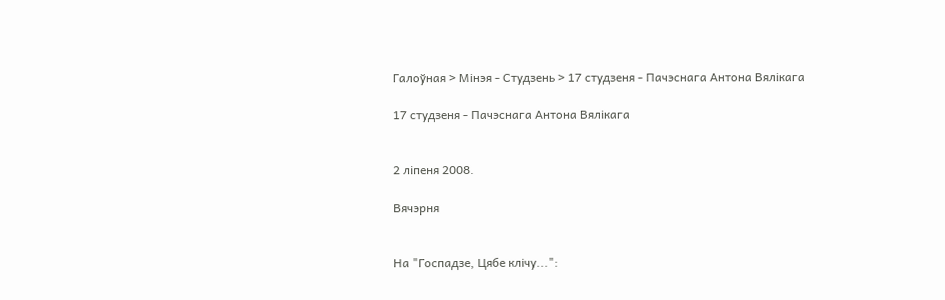Галоўная > Мінэя - Студзень > 17 студзеня - Пачэснага Антона Вялікага

17 студзеня - Пачэснага Антона Вялікага


2 ліпеня 2008.

Вячэрня


На "Госпадзе, Цябе клічу...":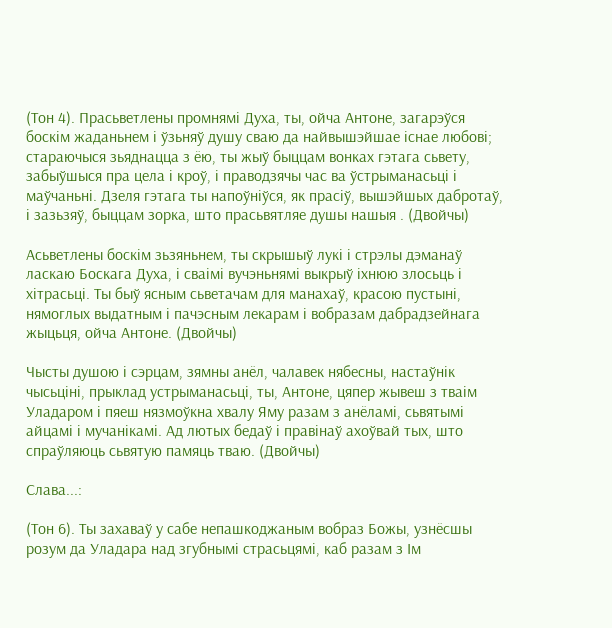(Тон 4). Прасьветлены промнямі Духа, ты, ойча Антоне, загарэўся боскім жаданьнем і ўзьняў душу сваю да найвышэйшае існае любові; стараючыся зьяднацца з ёю, ты жыў быццам вонках гэтага сьвету, забыўшыся пра цела і кроў, і праводзячы час ва ўстрыманасьці і маўчаньні. Дзеля гэтага ты напоўніўся, як прасіў, вышэйшых дабротаў, і зазьзяў, быццам зорка, што прасьвятляе душы нашыя . (Двойчы)

Асьветлены боскім зьзяньнем, ты скрышыў лукі і стрэлы дэманаў ласкаю Боскага Духа, і сваімі вучэньнямі выкрыў іхнюю злосьць і хітрасьці. Ты быў ясным сьветачам для манахаў, красою пустыні, нямоглых выдатным і пачэсным лекарам і вобразам дабрадзейнага жыцьця, ойча Антоне. (Двойчы)

Чысты душою і сэрцам, зямны анёл, чалавек нябесны, настаўнік чысьціні, прыклад устрыманасьці, ты, Антоне, цяпер жывеш з тваім Уладаром і пяеш нязмоўкна хвалу Яму разам з анёламі, сьвятымі айцамі і мучанікамі. Ад лютых бедаў і правінаў ахоўвай тых, што спраўляюць сьвятую памяць тваю. (Двойчы)

Слава...:

(Тон 6). Ты захаваў у сабе непашкоджаным вобраз Божы, узнёсшы розум да Уладара над згубнымі страсьцямі, каб разам з Ім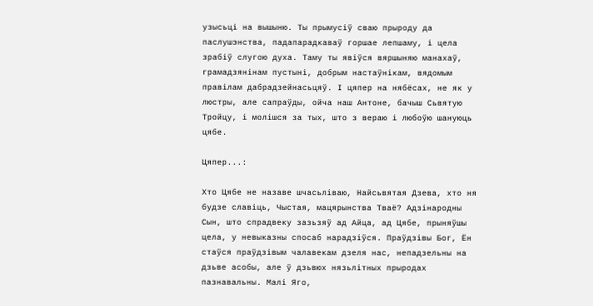узысьці на вышыню. Ты прымусіў сваю прыроду да паслушэнства, падапарадкаваў горшае лепшаму, і цела зрабіў слугою духа. Таму ты явіўся вяршыняю манахаў, грамадзянінам пустыні, добрым настаўнікам, вядомым правілам дабрадзейнасьцяў. І цяпер на нябёсах, не як у люстры, але сапраўды, ойча наш Антоне, бачыш Сьвятую Тройцу, і молішся за тых, што з вераю і любоўю шануюць цябе.

Цяпер...:

Хто Цябе не назаве шчасьліваю, Найсьвятая Дзева, хто ня будзе славіць, Чыстая, мацярынства Тваё? Адзінародны Сын, што спрадвеку зазьзяў ад Айца, ад Цябе, прыняўшы цела, у невыказны спосаб нарадзіўся. Праўдзівы Бог, Ён стаўся праўдзівым чалавекам дзеля нас, непадзельны на дзьве асобы, але ў дзьвюх нязьлітных прыродах пазнавальны. Малі Яго,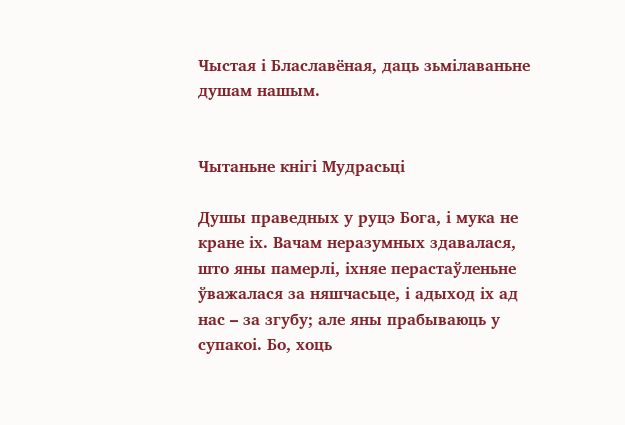Чыстая і Блаславёная, даць зьмілаваньне душам нашым.


Чытаньне кнігі Мудрасьці

Душы праведных у руцэ Бога, і мука не кране іх. Вачам неразумных здавалася, што яны памерлі, іхняе перастаўленьне ўважалася за няшчасьце, і адыход іх ад нас – за згубу; але яны прабываюць у супакоі. Бо, хоць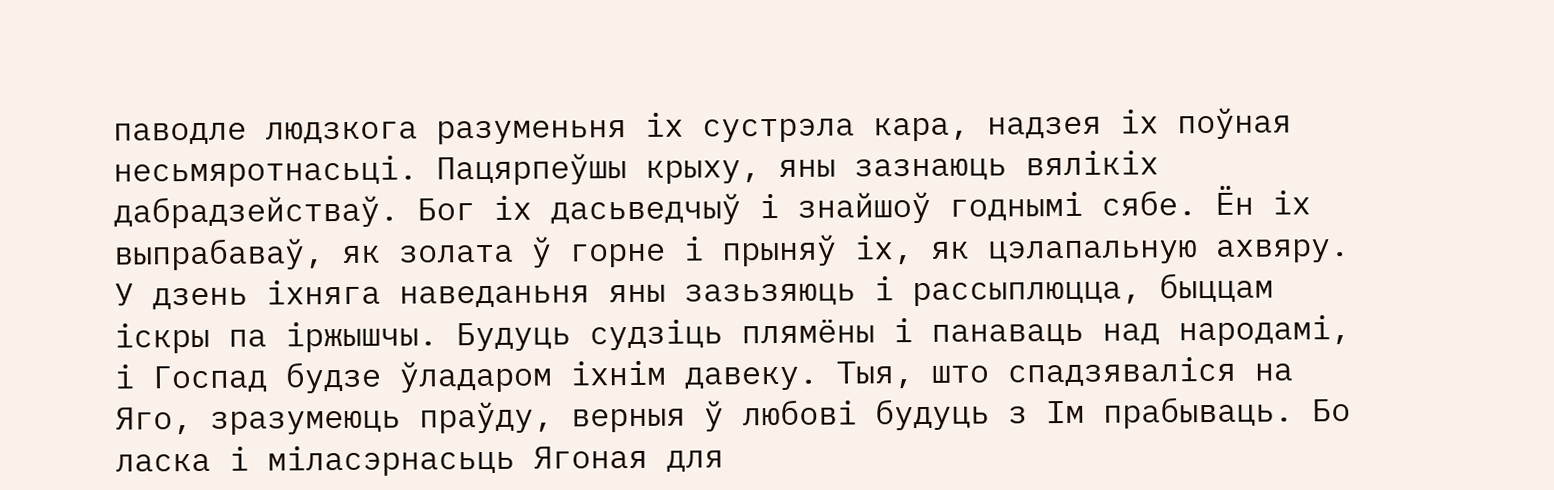паводле людзкога разуменьня іх сустрэла кара, надзея іх поўная несьмяротнасьці. Пацярпеўшы крыху, яны зазнаюць вялікіх дабрадзействаў. Бог іх дасьведчыў і знайшоў годнымі сябе. Ён іх выпрабаваў, як золата ў горне і прыняў іх, як цэлапальную ахвяру. У дзень іхняга наведаньня яны зазьзяюць і рассыплюцца, быццам іскры па іржышчы. Будуць судзіць плямёны і панаваць над народамі, і Госпад будзе ўладаром іхнім давеку. Тыя, што спадзяваліся на Яго, зразумеюць праўду, верныя ў любові будуць з Ім прабываць. Бо ласка і міласэрнасьць Ягоная для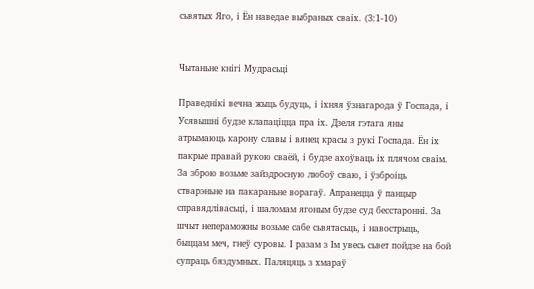сьвятых Яго, і Ён наведае выбраных сваіх. (3:1-10)


Чытаньне кнігі Мудрасьці

Праведнікі вечна жыць будуць, і іхняя ўзнагарода ў Госпада, і Усявышні будзе клапаціцца пра іх. Дзеля гэтага яны атрымаюць карону славы і вянец красы з рукі Госпада. Ён іх пакрые правай рукою сваёй, і будзе ахоўваць іх плячом сваім. За зброю возьме зайздросную любоў сваю, і ўзброіць стварэньне на пакараньне ворагаў. Апранецца ў панцыр справядлівасьці, і шаломам ягоным будзе суд бесстаронні. За шчыт непераможны возьме сабе сьвятасьць, і навострыць, быццам меч, гнеў суровы. І разам з Ім увесь сьвет пойдзе на бой супраць бяздумных. Паляцяць з хмараў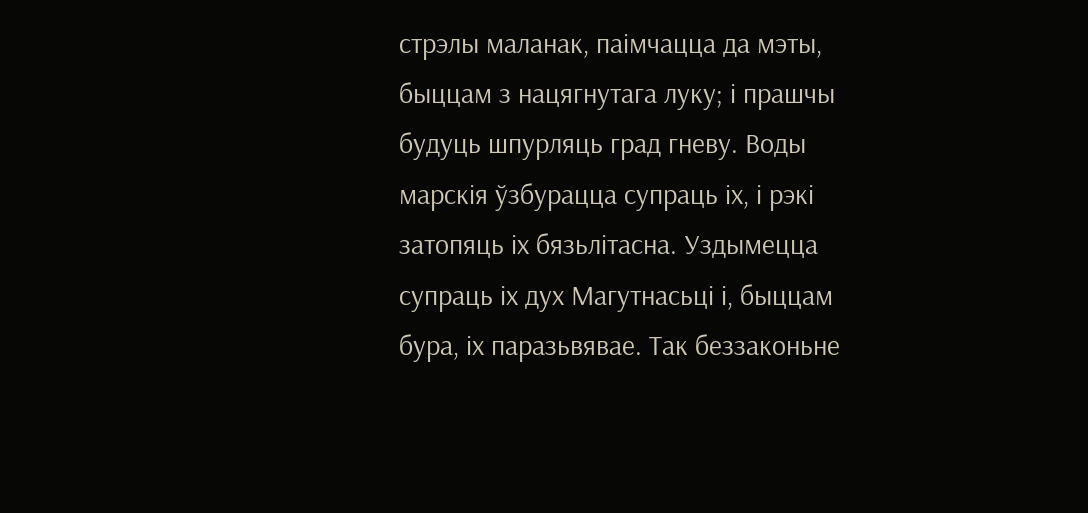стрэлы маланак, паімчацца да мэты, быццам з нацягнутага луку; і прашчы будуць шпурляць град гневу. Воды марскія ўзбурацца супраць іх, і рэкі затопяць іх бязьлітасна. Уздымецца супраць іх дух Магутнасьці і, быццам бура, іх паразьвявае. Так беззаконьне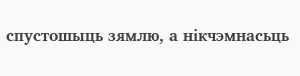спустошыць зямлю, а нікчэмнасьць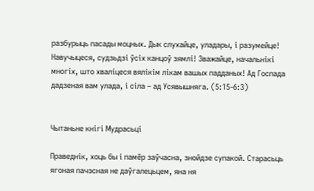разбурыць пасады моцных. Дык слухайце, уладары, і разумейце! Навучыцеся, судзьдзі ўсіх канцоў зямлі! Зважайце, начальнікі многіх, што хваліцеся вялікім лікам вашых падданых! Ад Госпада дадзеная вам улада, і сіла – ад Усявышняга. (5:15-6:3)


Чытаньне кнігі Мудрасьці

Праведнік, хоць бы і памёр заўчасна, знойдзе супакой. Старасьць ягоная пачэсная не даўгалецьцем, яна ня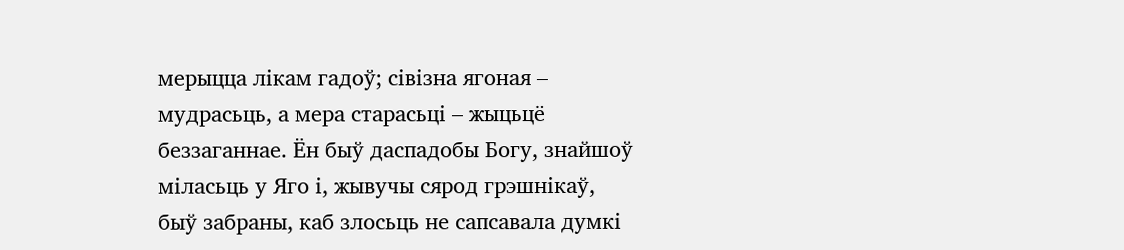мерыцца лікам гадоў; сівізна ягоная – мудрасьць, а мера старасьці – жыцьцё беззаганнае. Ён быў даспадобы Богу, знайшоў міласьць у Яго і, жывучы сярод грэшнікаў, быў забраны, каб злосьць не сапсавала думкі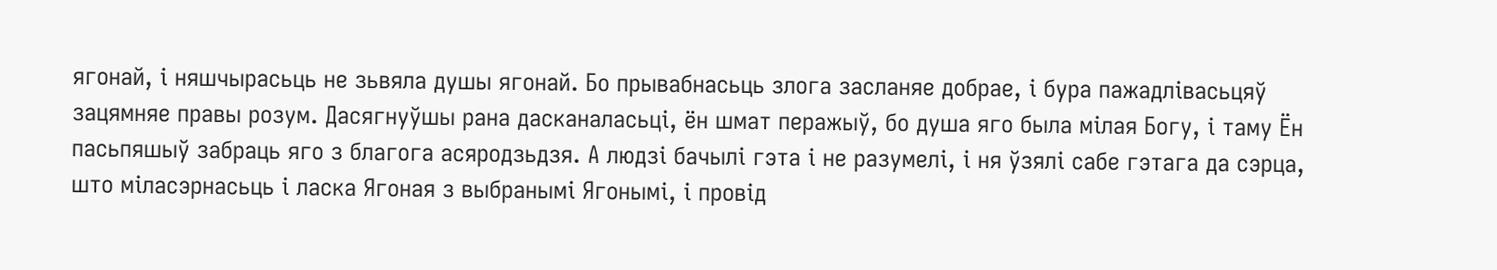ягонай, і няшчырасьць не зьвяла душы ягонай. Бо прывабнасьць злога засланяе добрае, і бура пажадлівасьцяў зацямняе правы розум. Дасягнуўшы рана дасканаласьці, ён шмат перажыў, бо душа яго была мілая Богу, і таму Ён пасьпяшыў забраць яго з благога асяродзьдзя. А людзі бачылі гэта і не разумелі, і ня ўзялі сабе гэтага да сэрца, што міласэрнасьць і ласка Ягоная з выбранымі Ягонымі, і провід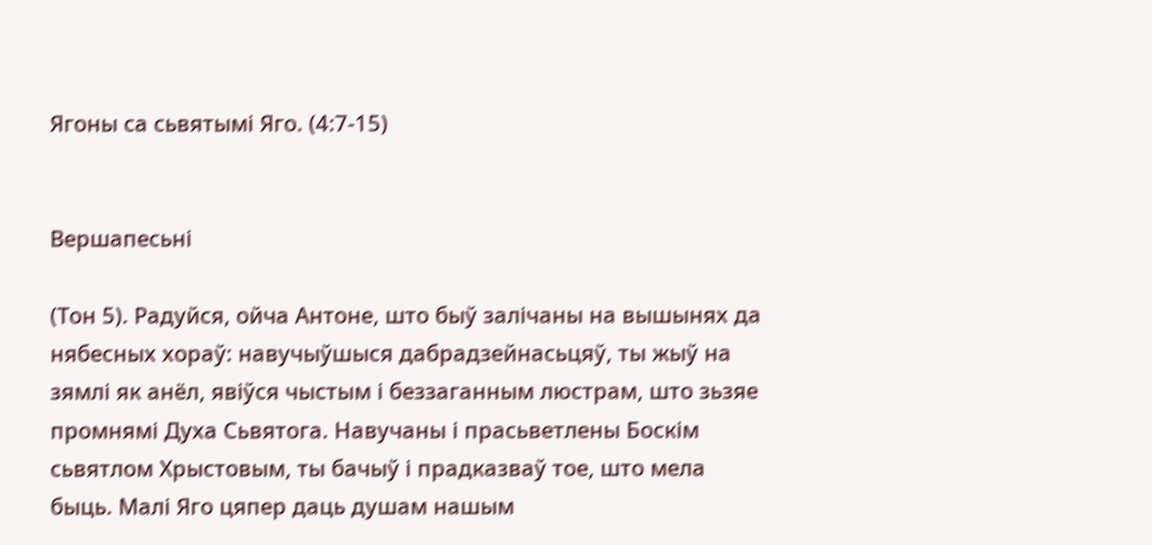Ягоны са сьвятымі Яго. (4:7-15)


Вершапесьні

(Тон 5). Радуйся, ойча Антоне, што быў залічаны на вышынях да нябесных хораў: навучыўшыся дабрадзейнасьцяў, ты жыў на зямлі як анёл, явіўся чыстым і беззаганным люстрам, што зьзяе промнямі Духа Сьвятога. Навучаны і прасьветлены Боскім сьвятлом Хрыстовым, ты бачыў і прадказваў тое, што мела быць. Малі Яго цяпер даць душам нашым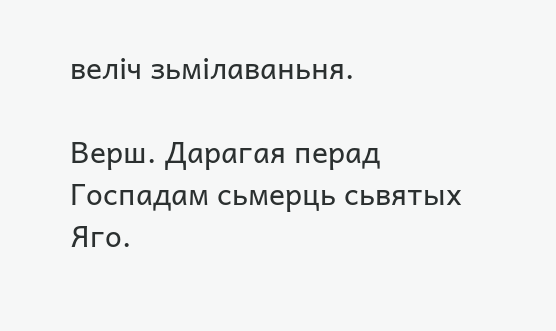веліч зьмілаваньня.

Верш. Дарагая перад Госпадам сьмерць сьвятых Яго.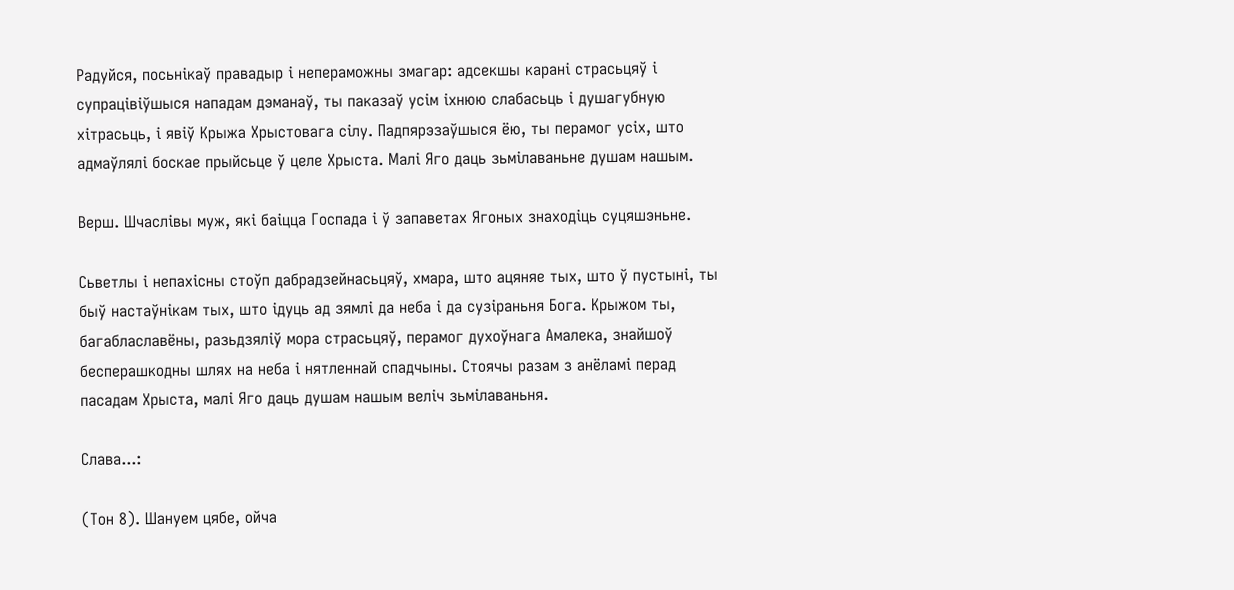Радуйся, посьнікаў правадыр і непераможны змагар: адсекшы карані страсьцяў і супрацівіўшыся нападам дэманаў, ты паказаў усім іхнюю слабасьць і душагубную хітрасьць, і явіў Крыжа Хрыстовага сілу. Падпярэзаўшыся ёю, ты перамог усіх, што адмаўлялі боскае прыйсьце ў целе Хрыста. Малі Яго даць зьмілаваньне душам нашым.

Верш. Шчаслівы муж, які баіцца Госпада і ў запаветах Ягоных знаходіць суцяшэньне.

Сьветлы і непахісны стоўп дабрадзейнасьцяў, хмара, што ацяняе тых, што ў пустыні, ты быў настаўнікам тых, што ідуць ад зямлі да неба і да сузіраньня Бога. Крыжом ты, багаблаславёны, разьдзяліў мора страсьцяў, перамог духоўнага Амалека, знайшоў бесперашкодны шлях на неба і нятленнай спадчыны. Стоячы разам з анёламі перад пасадам Хрыста, малі Яго даць душам нашым веліч зьмілаваньня.

Слава...:

(Тон 8). Шануем цябе, ойча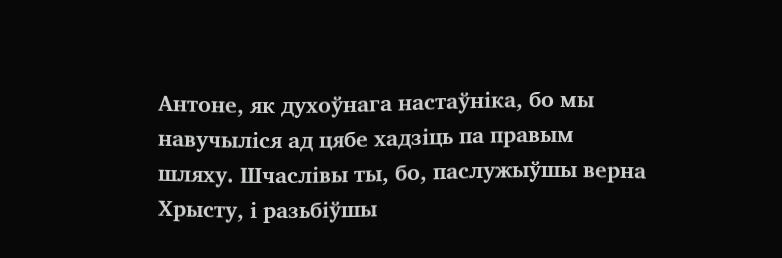Антоне, як духоўнага настаўніка, бо мы навучыліся ад цябе хадзіць па правым шляху. Шчаслівы ты, бо, паслужыўшы верна Хрысту, і разьбіўшы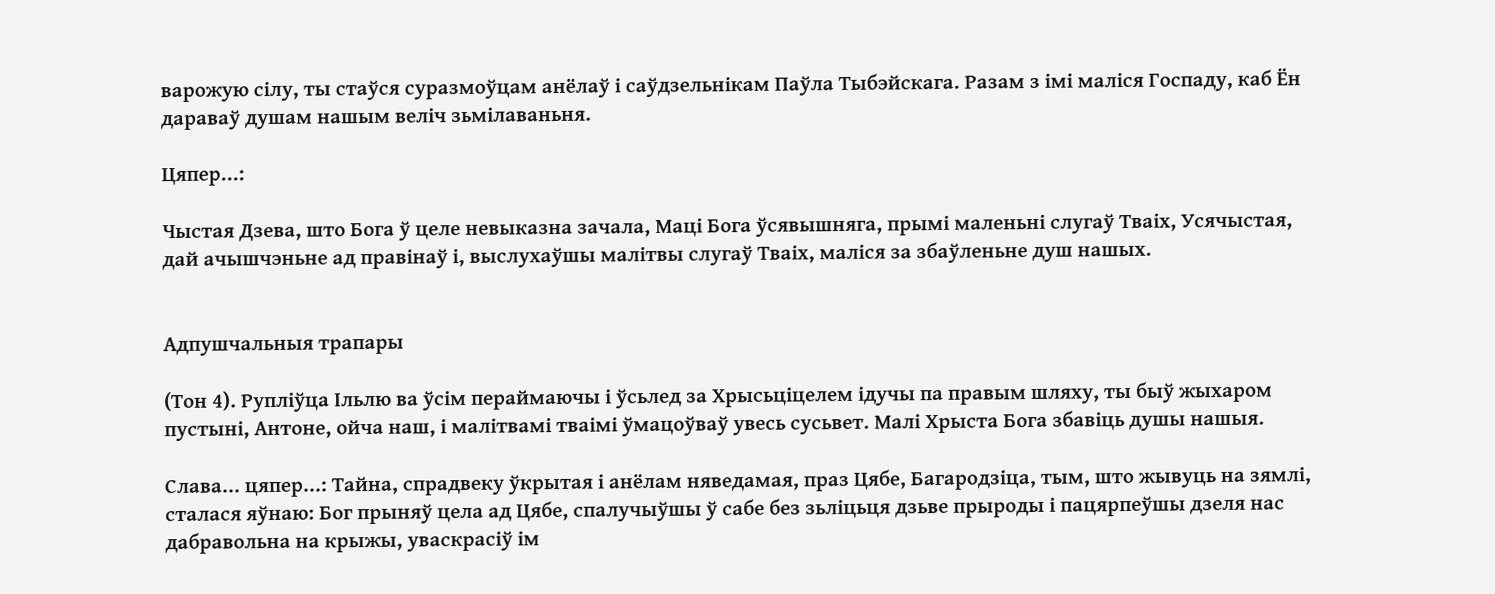варожую сілу, ты стаўся суразмоўцам анёлаў і саўдзельнікам Паўла Тыбэйскага. Разам з імі маліся Госпаду, каб Ён дараваў душам нашым веліч зьмілаваньня.

Цяпер...:

Чыстая Дзева, што Бога ў целе невыказна зачала, Маці Бога ўсявышняга, прымі маленьні слугаў Тваіх, Усячыстая, дай ачышчэньне ад правінаў і, выслухаўшы малітвы слугаў Тваіх, маліся за збаўленьне душ нашых.


Адпушчальныя трапары

(Тон 4). Рупліўца Ільлю ва ўсім пераймаючы і ўсьлед за Хрысьціцелем ідучы па правым шляху, ты быў жыхаром пустыні, Антоне, ойча наш, і малітвамі тваімі ўмацоўваў увесь сусьвет. Малі Хрыста Бога збавіць душы нашыя.

Слава... цяпер...: Тайна, спрадвеку ўкрытая і анёлам няведамая, праз Цябе, Багародзіца, тым, што жывуць на зямлі, сталася яўнаю: Бог прыняў цела ад Цябе, спалучыўшы ў сабе без зьліцьця дзьве прыроды і пацярпеўшы дзеля нас дабравольна на крыжы, уваскрасіў ім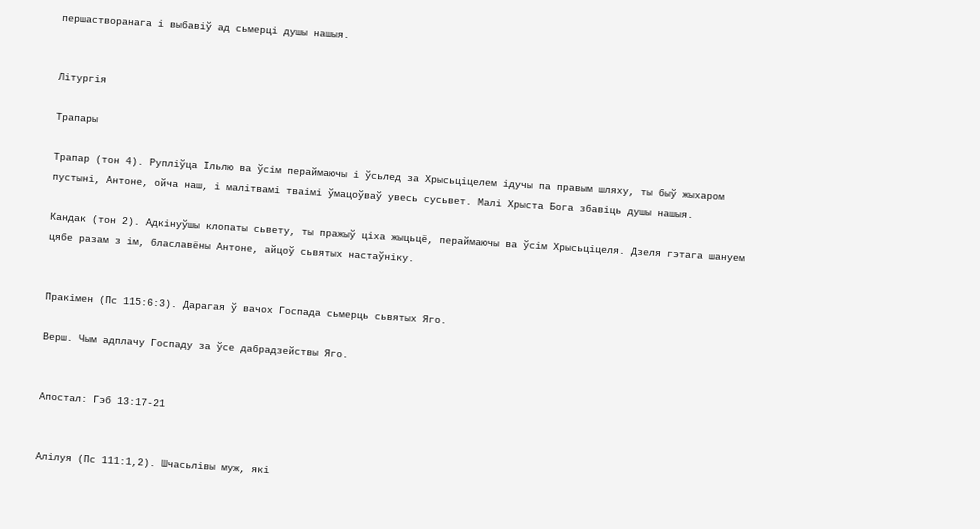першастворанага і выбавіў ад сьмерці душы нашыя.


Літургія

Трапары

Трапар (тон 4). Рупліўца Ільлю ва ўсім пераймаючы і ўсьлед за Хрысьціцелем ідучы па правым шляху, ты быў жыхаром пустыні, Антоне, ойча наш, і малітвамі тваімі ўмацоўваў увесь сусьвет. Малі Хрыста Бога збавіць душы нашыя.

Кандак (тон 2). Адкінуўшы клопаты сьвету, ты пражыў ціха жыцьцё, пераймаючы ва ўсім Хрысьціцеля. Дзеля гэтага шануем цябе разам з ім, блаславёны Антоне, айцоў сьвятых настаўніку.


Пракімен (Пс 115:6:3). Дарагая ў вачох Госпада сьмерць сьвятых Яго.

Верш. Чым адплачу Госпаду за ўсе дабрадзействы Яго.


Апостал: Гэб 13:17-21


Алілуя (Пс 111:1,2). Шчасьлівы муж, які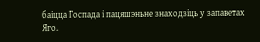баіцца Госпада і пацяшэньне знаходзіць у запаветах Яго.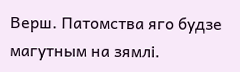Верш. Патомства яго будзе магутным на зямлі.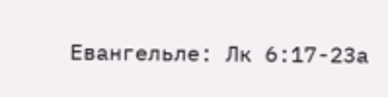Евангельле: Лк 6:17-23а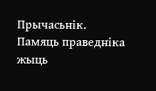Прычасьнік. Памяць праведніка жыць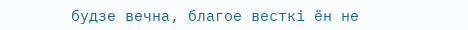будзе вечна, благое весткі ён не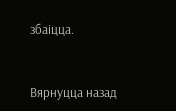збаіцца.


Вярнуцца назад